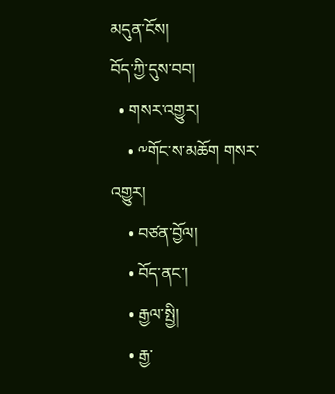མདུན་ངོས།
བོད་ཀྱི་དུས་བབ།
  • གསར་འགྱུར།
    • ༸གོང་ས་མཆོག གསར་འགྱུར།
    • བཙན་བྱོལ།
    • བོད་ནང་།
    • རྒྱལ་སྤྱི།
    • རྒྱ་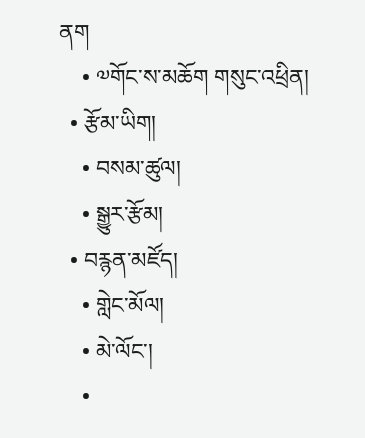ནག
    • ༧གོང་ས་མཆོག གསུང་འཕྲིན།
  • རྩོམ་ཡིག།
    • བསམ་ཚུལ།
    • སྒྱུར་རྩོམ།
  • བརྙན་མཛོད།
    • གླེང་མོལ།
    • མེ་ལོང་།
    •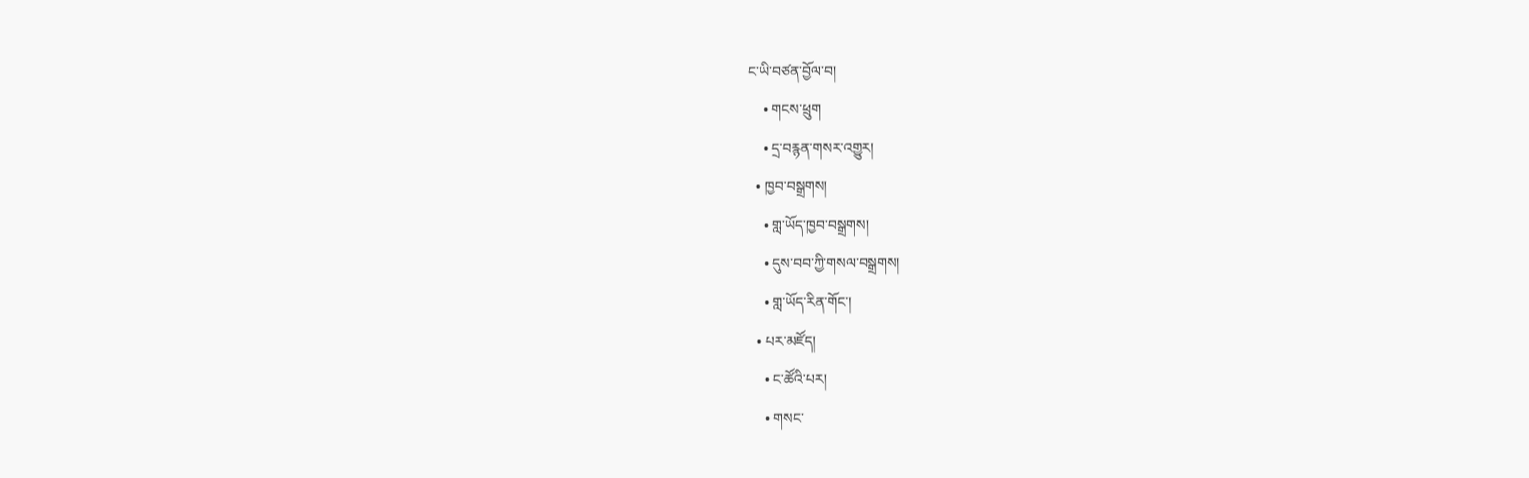ང་ཡི་བཙན་བྱོལ་བ།
    • གངས་ཕྲུག
    • དྲ་བརྙན་གསར་འགྱུར།
  • ཁྱབ་བསྒྲགས།
    • གླ་ཡོད་ཁྱབ་བསྒྲགས།
    • དུས་བབ་ཀྱི་གསལ་བསྒྲགས།
    • གླ་ཡོད་རིན་གོང་།
  • པར་མཛོད།
    • ང་ཚོའི་པར།
    • གསང་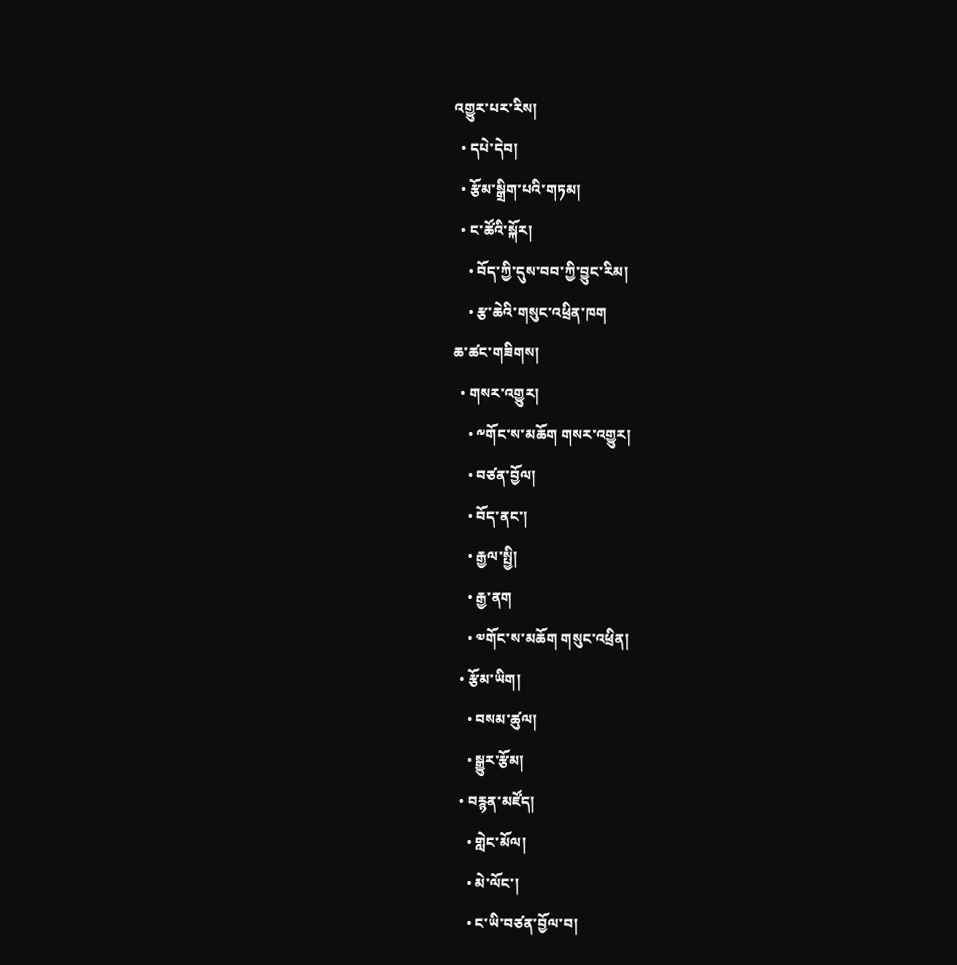འགྱུར་པར་རིས།
  • དཔེ་དེབ།
  • རྩོམ་སྒྲིག་པའི་གཏམ།
  • ང་ཚོའི་སྐོར།
    • བོད་ཀྱི་དུས་བབ་ཀྱི་བྱུང་རིམ།
    • རྩ་ཆེའི་གསུང་འཕྲིན་ཁག
ཆ་ཚང་གཟིགས།
  • གསར་འགྱུར།
    • ༸གོང་ས་མཆོག གསར་འགྱུར།
    • བཙན་བྱོལ།
    • བོད་ནང་།
    • རྒྱལ་སྤྱི།
    • རྒྱ་ནག
    • ༧གོང་ས་མཆོག གསུང་འཕྲིན།
  • རྩོམ་ཡིག།
    • བསམ་ཚུལ།
    • སྒྱུར་རྩོམ།
  • བརྙན་མཛོད།
    • གླེང་མོལ།
    • མེ་ལོང་།
    • ང་ཡི་བཙན་བྱོལ་བ།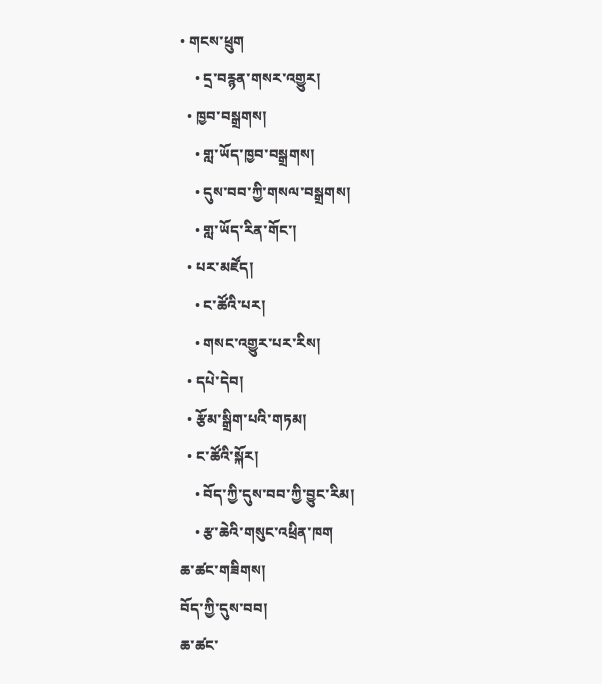• གངས་ཕྲུག
    • དྲ་བརྙན་གསར་འགྱུར།
  • ཁྱབ་བསྒྲགས།
    • གླ་ཡོད་ཁྱབ་བསྒྲགས།
    • དུས་བབ་ཀྱི་གསལ་བསྒྲགས།
    • གླ་ཡོད་རིན་གོང་།
  • པར་མཛོད།
    • ང་ཚོའི་པར།
    • གསང་འགྱུར་པར་རིས།
  • དཔེ་དེབ།
  • རྩོམ་སྒྲིག་པའི་གཏམ།
  • ང་ཚོའི་སྐོར།
    • བོད་ཀྱི་དུས་བབ་ཀྱི་བྱུང་རིམ།
    • རྩ་ཆེའི་གསུང་འཕྲིན་ཁག
ཆ་ཚང་གཟིགས།
བོད་ཀྱི་དུས་བབ།
ཆ་ཚང་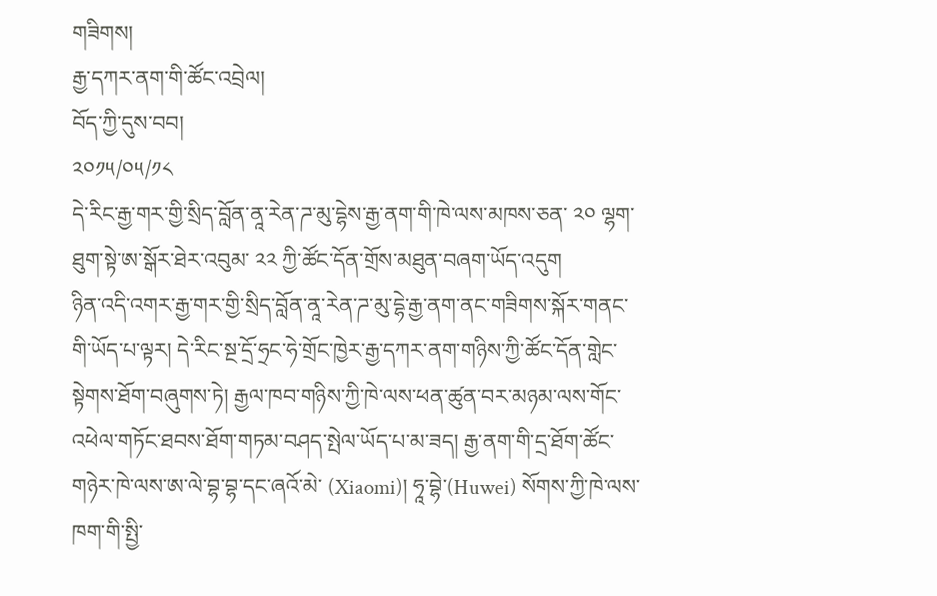གཟིགས།
རྒྱ་དཀར་ནག་གི་ཚོང་འབྲེལ།
བོད་ཀྱི་དུས་བབ།
༢༠༡༥/༠༥/༡༨
དེ་རིང་རྒྱ་གར་གྱི་སྲིད་བློན་ནཱ་རེན་ཌ་མུ་དྷེས་རྒྱ་ནག་གི་ཁེ་ལས་མཁས་ཅན་ ༢༠ ལྷག་ཐུག་སྟེ་ཨ་སྒོར་ཐེར་འབུམ་ ༢༢ ཀྱི་ཚོང་དོན་གྲོས་མཐུན་བཞག་ཡོད་འདུག
ཉིན་འདི་འགར་རྒྱ་གར་གྱི་སྲིད་བློན་ནཱ་རེན་ཌ་མུ་དྷེ་རྒྱ་ནག་ནང་གཟིགས་སྐོར་གནང་གི་ཡོད་པ་ལྟར། དེ་རིང་སྔ་དྲོ་ཧྲང་ཧེ་གྲོང་ཁྱེར་རྒྱ་དཀར་ནག་གཉིས་ཀྱི་ཚོང་དོན་གླེང་སྟེགས་ཐོག་བཞུགས་ཏེ། རྒྱལ་ཁབ་གཉིས་ཀྱི་ཁེ་ལས་ཕན་ཚུན་བར་མཉམ་ལས་གོང་འཕེལ་གཏོང་ཐབས་ཐོག་གཏམ་བཤད་སྤེལ་ཡོད་པ་མ་ཟད། རྒྱ་ནག་གི་དྲ་ཐོག་ཚོང་གཉེར་ཁེ་ལས་ཨ་ལེ་བྷ་བྷ་དང་ཞའོ་མེ་ (Xiaomi)། ཧཱ་བྷེ་(Huwei) སོགས་ཀྱི་ཁེ་ལས་ཁག་གི་སྤྱི་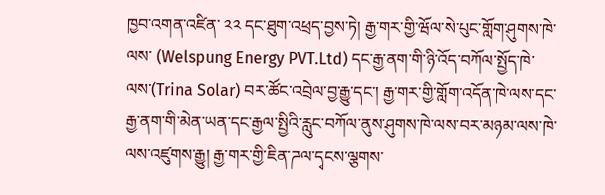ཁྱབ་འགན་འཛིན་ ༢༢ དང་ཐུག་འཕྲད་བྱས་ཏེ། རྒྱ་གར་གྱི་ཝོལ་སེ་པུང་གློག་ཤུགས་ཁེ་ལས་ (Welspung Energy PVT.Ltd) དང་རྒྱ་ནག་གི་ཉི་འོད་བཀོལ་སྤྱོད་ཁེ་ལས་(Trina Solar) བར་ཚོང་འབྲེལ་བྱ་རྒྱུ་དང་། རྒྱ་གར་གྱི་གློག་འདོན་ཁེ་ལས་དང་རྒྱ་ནག་གི་མེན་ཡན་དང་རྒྱལ་སྤྱིའི་རླུང་བཀོལ་ནུས་ཤུགས་ཁེ་ལས་བར་མཉམ་ལས་ཁེ་ལས་འཛུགས་རྒྱུ། རྒྱ་གར་གྱི་ཇིན་ཌལ་དྭངས་ལྕགས་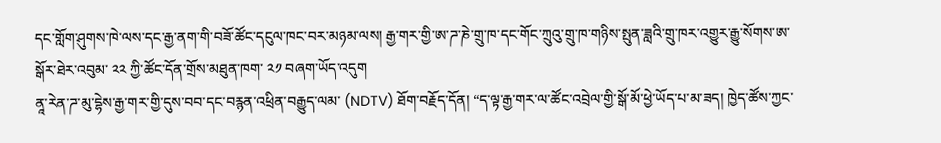དང་གློག་ཤུགས་ཁེ་ལས་དང་རྒྱ་ནག་གི་བཟོ་ཚོང་དངུལ་ཁང་བར་མཉམ་ལས། རྒྱ་གར་གྱི་ཨ་ཌ་ཎེ་གྲུ་ཁ་དང་གོང་ཀྲུའུ་གྲུ་ཁ་གཉིས་སྤུན་ཟླའི་གྲུ་ཁར་འགྱུར་རྒྱུ་སོགས་ཨ་སྒོར་ཐེར་འབུམ་ ༢༢ ཀྱི་ཚོང་དོན་གྲོས་མཐུན་ཁག་ ༢༡ བཞག་ཡོད་འདུག
ནཱ་རེན་ཌ་མུ་དྷེས་རྒྱ་གར་གྱི་དུས་བབ་དང་བརྙན་འཕྲིན་བརྒྱུད་ལམ་ (NDTV) ཐོག་བརྗོད་དོན། “ད་ལྟ་རྒྱ་གར་ལ་ཚོང་འབྲེལ་གྱི་སྒོ་མོ་ཕྱེ་ཡོད་པ་མ་ཟད། ཁྱེད་ཚོས་ཀྱང་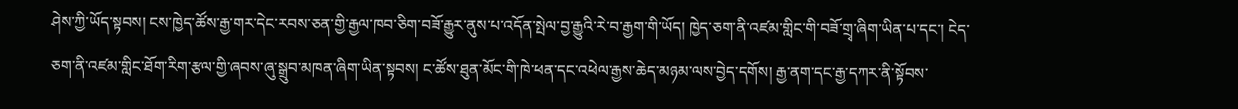ཤེས་ཀྱི་ཡོད་སྟབས། ངས་ཁྱེད་ཚོས་རྒྱ་གར་དེང་རབས་ཅན་གྱི་རྒྱལ་ཁབ་ཅིག་བཟོ་རྒྱུར་ནུས་པ་འདོན་སྤེལ་བྱ་རྒྱུའི་རེ་བ་རྒྱག་གི་ཡོད། ཁྱེད་ཅག་ནི་འཛམ་གླིང་གི་བཟོ་གྲྭ་ཞིག་ཡིན་པ་དང་། ངེད་ཅག་ནི་འཛམ་གླིང་ཐོག་རིག་རྩལ་གྱི་ཞབས་ཞུ་སྒྲུབ་མཁན་ཞིག་ཡིན་སྟབས། ང་ཚོས་ཐུན་མོང་གི་ཁེ་ཕན་དང་འཕེལ་རྒྱས་ཆེད་མཉམ་ལས་བྱེད་དགོས། རྒྱ་ནག་དང་རྒྱ་དཀར་ནི་སྟོབས་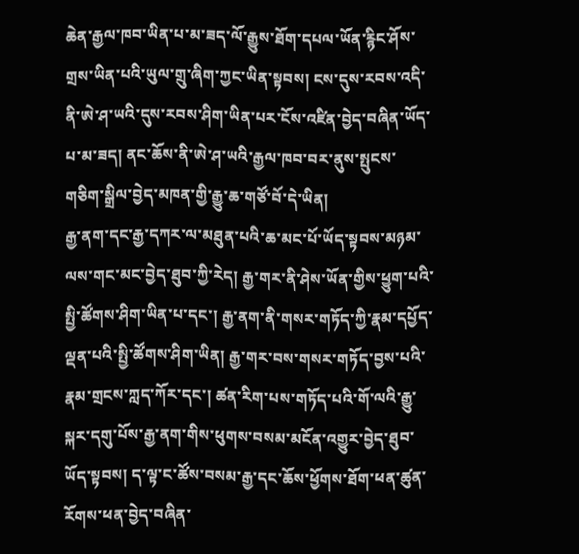ཆེན་རྒྱལ་ཁབ་ཡིན་པ་མ་ཟད་ལོ་རྒྱུས་ཐོག་དཔལ་ཡོན་རྙིང་ཤོས་གྲས་ཡིན་པའི་ཡུལ་གྲུ་ཞིག་ཀྱང་ཡིན་སྟབས། ངས་དུས་རབས་འདི་ནི་ཨེ་ཤ་ཡའི་དུས་རབས་ཤིག་ཡིན་པར་ངོས་འཛིན་བྱེད་བཞིན་ཡོད་པ་མ་ཟད། ནང་ཆོས་ནི་ཨེ་ཤ་ཡའི་རྒྱལ་ཁབ་བར་ནུས་སྤུངས་གཅིག་སྒྲིལ་བྱེད་མཁན་གྱི་རྒྱུ་ཆ་གཙོ་བོ་དེ་ཡིན།
རྒྱ་ནག་དང་རྒྱ་དཀར་ལ་མཐུན་པའི་ཆ་མང་པོ་ཡོད་སྟབས་མཉམ་ལས་གང་མང་བྱེད་ཐུབ་ཀྱི་རེད། རྒྱ་གར་ནི་ཤེས་ཡོན་གྱིས་ཕྱུག་པའི་སྤྱི་ཚོགས་ཤིག་ཡིན་པ་དང་། རྒྱ་ནག་ནི་གསར་གཏོད་ཀྱི་རྣམ་དཔྱོད་ལྡན་པའི་སྤྱི་ཚོགས་ཤིག་ཡིན། རྒྱ་གར་བས་གསར་གཏོད་བྱས་པའི་རྣམ་གྲངས་ཀླད་ཀོར་དང་། ཚན་རིག་པས་གཏོད་པའི་གོ་ལའི་རྒྱུ་སྐར་དགུ་པོས་རྒྱ་ནག་གིས་ཕུགས་བསམ་མངོན་འགྱུར་བྱེད་ཐུབ་ཡོད་སྟབས། ད་ལྟ་ང་ཚོས་བསམ་རྒྱ་དང་ཆོས་ཕྱོགས་ཐོག་ཕན་ཚུན་རོགས་ཕན་བྱེད་བཞིན་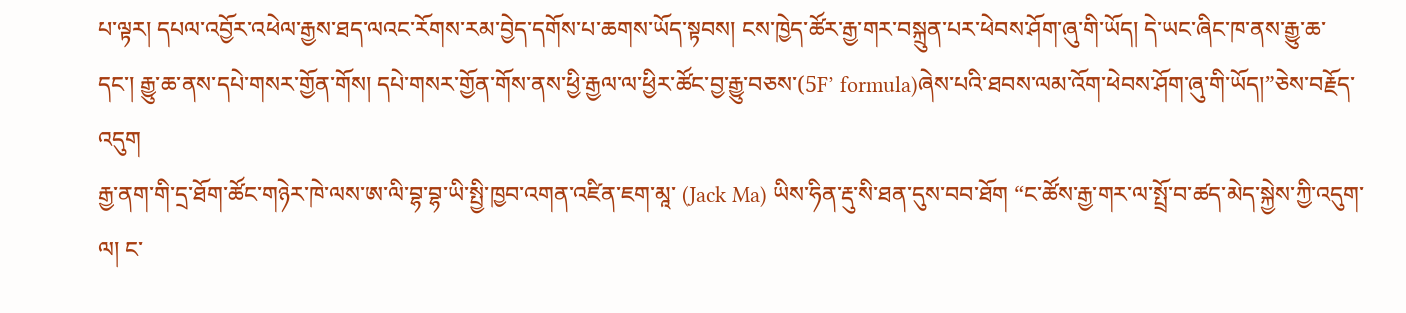པ་ལྟར། དཔལ་འབྱོར་འཕེལ་རྒྱས་ཐད་ལའང་རོགས་རམ་བྱེད་དགོས་པ་ཆགས་ཡོད་སྟབས། ངས་ཁྱེད་ཚོར་རྒྱ་གར་བསྐྲུན་པར་ཕེབས་ཤོག་ཞུ་གི་ཡོད། དེ་ཡང་ཞིང་ཁ་ནས་རྒྱུ་ཆ་དང་། རྒྱུ་ཆ་ནས་དཔེ་གསར་གྱོན་གོས། དཔེ་གསར་གྱོན་གོས་ནས་ཕྱི་རྒྱལ་ལ་ཕྱིར་ཚོང་བྱ་རྒྱུ་བཅས་(5F’ formula)ཞེས་པའི་ཐབས་ལམ་འོག་ཕེབས་ཤོག་ཞུ་གི་ཡོད།”ཅེས་བརྗོད་འདུག
རྒྱ་ནག་གི་དྲ་ཐོག་ཚོང་གཉེར་ཁེ་ལས་ཨ་ལི་བྷ་བྷ་ཡི་སྤྱི་ཁྱབ་འགན་འཛིན་ཇག་མཱ་ (Jack Ma) ཡིས་ཧིན་རྡུ་སི་ཐན་དུས་བབ་ཐོག “ང་ཚོས་རྒྱ་གར་ལ་སྤྲོ་བ་ཚད་མེད་སྐྱེས་ཀྱི་འདུག་ལ། ང་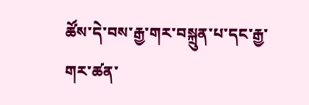ཚོས་དེ་བས་རྒྱ་གར་བསྐྲུན་པ་དང་རྒྱ་གར་ཚན་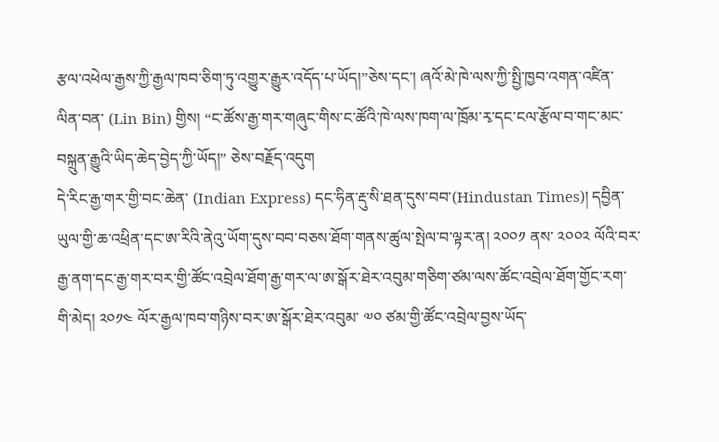རྩལ་འཕེལ་རྒྱས་ཀྱི་རྒྱལ་ཁབ་ཅིག་ཏུ་འགྱུར་རྒྱུར་འདོད་པ་ཡོད།”ཅེས་དང་། ཞའོ་མེ་ཁེ་ལས་ཀྱི་སྤྱི་ཁྱབ་འགན་འཛིན་ལིན་བན་ (Lin Bin) གྱིས། “ང་ཚོས་རྒྱ་གར་གཞུང་གིས་ང་ཚོའི་ཁེ་ལས་ཁག་ལ་ཁྲོམ་རྭ་དང་ངལ་རྩོལ་བ་གང་མང་བསྐྲུན་རྒྱུའི་ཡིད་ཆེད་བྱེད་ཀྱི་ཡོད།” ཅེས་བརྗོད་འདུག
དེ་རིང་རྒྱ་གར་གྱི་བང་ཆེན་ (Indian Express) དང་ཧིན་རྡུ་སི་ཐན་དུས་བབ་(Hindustan Times)། དབྱིན་ཡུལ་གྱི་ཆ་འཕྲིན་དང་ཨ་རིའི་ནེའུ་ཡོག་དུས་བབ་བཅས་ཐོག་གནས་ཚུལ་སྤེལ་བ་ལྟར་ན། ༢༠༠༡ ནས་ ༢༠༠༢ ལོའི་བར་རྒྱ་ནག་དང་རྒྱ་གར་བར་གྱི་ཚོང་འབྲེལ་ཐོག་རྒྱ་གར་ལ་ཨ་སྒོར་ཐེར་འབུམ་གཅིག་ཙམ་ལས་ཚོང་འབྲེལ་ཐོག་གྱོང་རག་གི་མེད། ༢༠༡༤ ལོར་རྒྱལ་ཁབ་གཉིས་བར་ཨ་སྒོར་ཐེར་འབུམ་ ༧༠ ཙམ་གྱི་ཚོང་འབྲེལ་བྱས་ཡོད་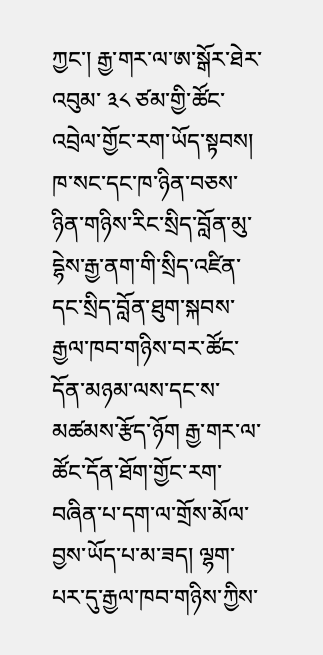ཀྱང་། རྒྱ་གར་ལ་ཨ་སྒོར་ཐེར་འབུམ་ ༣༨ ཙམ་གྱི་ཚོང་འབྲེལ་གྱོང་རག་ཡོད་སྟབས། ཁ་སང་དང་ཁ་ཉིན་བཅས་ཉིན་གཉིས་རིང་སྲིད་བློན་མུ་དྷེས་རྒྱ་ནག་གི་སྲིད་འཛིན་དང་སྲིད་བློན་ཐུག་སྐབས་རྒྱལ་ཁབ་གཉིས་བར་ཚོང་དོན་མཉམ་ལས་དང་ས་མཚམས་རྩོད་ཉོག རྒྱ་གར་ལ་ཚོང་དོན་ཐོག་གྱོང་རག་བཞིན་པ་དག་ལ་གྲོས་མོལ་བྱས་ཡོད་པ་མ་ཟད། ལྷག་པར་དུ་རྒྱལ་ཁབ་གཉིས་ཀྱིས་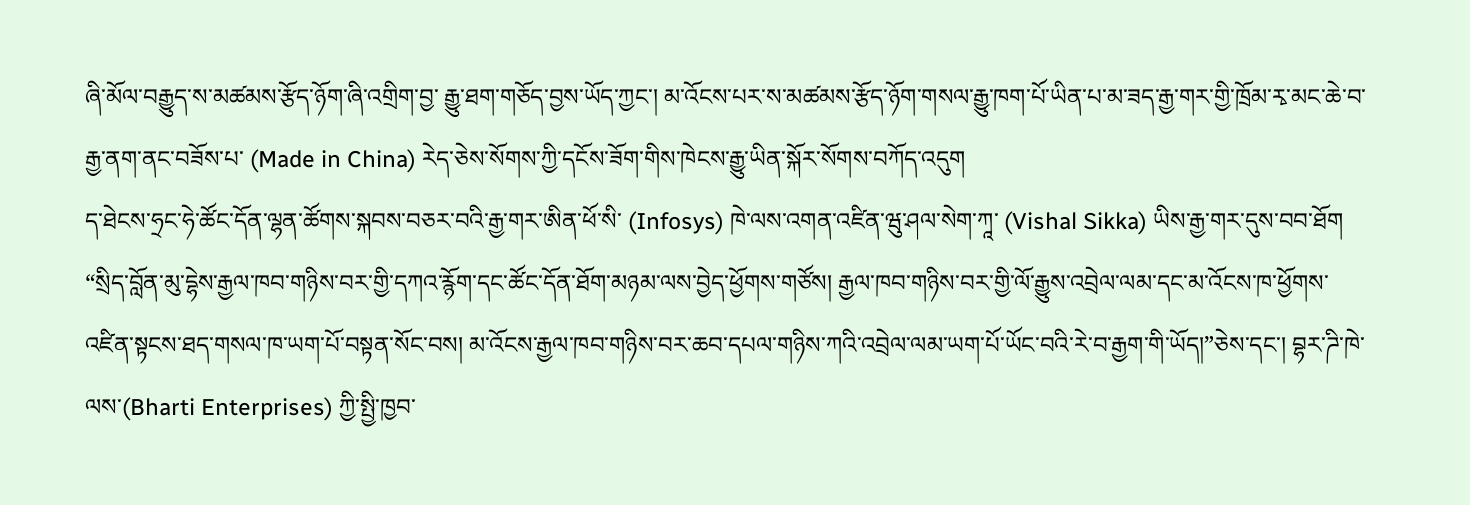ཞི་མོལ་བརྒྱུད་ས་མཚམས་རྩོད་ཉོག་ཞི་འགྲིག་བྱ་ རྒྱུ་ཐག་གཅོད་བྱས་ཡོད་ཀྱང་། མ་འོངས་པར་ས་མཚམས་རྩོད་ཉོག་གསལ་རྒྱུ་ཁག་པོ་ཡིན་པ་མ་ཟད་རྒྱ་གར་གྱི་ཁྲོམ་རྭ་མང་ཆེ་བ་རྒྱ་ནག་ནང་བཟོས་པ་ (Made in China) རེད་ཅེས་སོགས་ཀྱི་དངོས་ཟོག་གིས་ཁེངས་རྒྱུ་ཡིན་སྐོར་སོགས་བཀོད་འདུག
ད་ཐེངས་ཧྲང་ཧེ་ཚོང་དོན་ལྷན་ཚོགས་སྐབས་བཅར་བའི་རྒྱ་གར་ཨིན་ཕོ་སི་ (Infosys) ཁེ་ལས་འགན་འཛིན་ཝུ་ཤལ་སེག་ཀཱ་ (Vishal Sikka) ཡིས་རྒྱ་གར་དུས་བབ་ཐོག “སྲིད་བློན་མུ་དྷེས་རྒྱལ་ཁབ་གཉིས་བར་གྱི་དཀའ་རྙོག་དང་ཚོང་དོན་ཐོག་མཉམ་ལས་བྱེད་ཕྱོགས་གཙོས། རྒྱལ་ཁབ་གཉིས་བར་གྱི་ལོ་རྒྱུས་འབྲེལ་ལམ་དང་མ་འོངས་ཁ་ཕྱོགས་འཛིན་སྟངས་ཐད་གསལ་ཁ་ཡག་པོ་བསྟན་སོང་བས། མ་འོངས་རྒྱལ་ཁབ་གཉིས་བར་ཆབ་དཔལ་གཉིས་ཀའི་འབྲེལ་ལམ་ཡག་པོ་ཡོང་བའི་རེ་བ་རྒྱག་གི་ཡོད།”ཅེས་དང་། བྷར་ཌི་ཁེ་ལས་(Bharti Enterprises) ཀྱི་སྤྱི་ཁྱབ་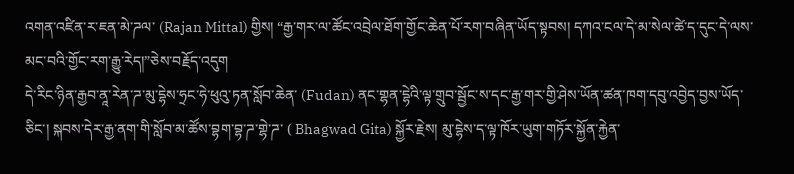འགན་འཛིན་ར་ཇན་མེ་ཌལ་ (Rajan Mittal) གྱིས། “རྒྱ་གར་ལ་ཚོང་འབྲེལ་ཐོག་གྱོང་ཆེན་པོ་རག་བཞིན་ཡོད་སྟབས། དཀའ་ངལ་དེ་མ་སེལ་ཚེ་ད་དུང་དེ་ལས་མང་བའི་གྱོང་རག་རྒྱུ་རེད།”ཅེས་བརྗོད་འདུག
དེ་རིང་ཉིན་རྒྱབ་ནཱ་རེན་ཌ་མུ་དྷེས་ཧྲང་ཧེ་ཕུའུ་ཏན་སློབ་ཆེན་ (Fudan) ནང་གྷན་དྷེའི་ལྟ་གྲུབ་སྦྱོང་ས་དང་རྒྱ་གར་གྱི་ཤེས་ཡོན་ཚན་ཁག་དབུ་འབྱེད་བྱས་ཡོད་ཅིང་། སྐབས་དེར་རྒྱ་ནག་གི་སློབ་མ་ཚོས་བྷག་བྷ་ཌ་གྷེ་ཌ་ ( Bhagwad Gita) སྐྱོར་རྗེས། མུ་དྷེས་ད་ལྟ་ཁོར་ཡུག་གཏོར་སྐྱོན་རྐྱེན་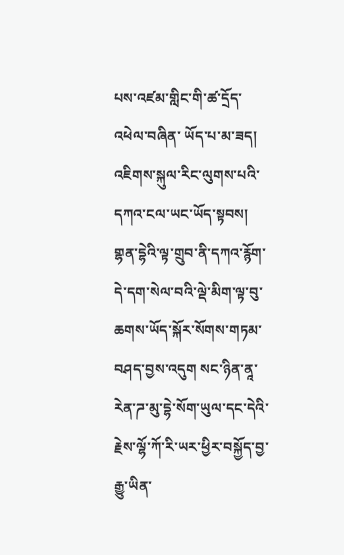པས་འཛམ་གླིང་གི་ཚ་དྲོད་འཕེལ་བཞིན་ ཡོད་པ་མ་ཟད། འཇིགས་སྐུལ་རིང་ལུགས་པའི་དཀའ་ངལ་ཡང་ཡོད་སྟབས། གྷན་དྷེའི་ལྟ་གྲུབ་ནི་དཀའ་རྙོག་དེ་དག་སེལ་བའི་ལྡེ་མིག་ལྟ་བུ་ཆགས་ཡོད་སྐོར་སོགས་གཏམ་བཤད་བྱས་འདུག སང་ཉིན་ནཱ་རེན་ཌ་མུ་དྷེ་སོག་ཡུལ་དང་དེའི་རྗེས་ལྷོ་ཀོ་རི་ཡར་ཕྱིར་བསྐྱོད་བྱ་རྒྱུ་ཡིན་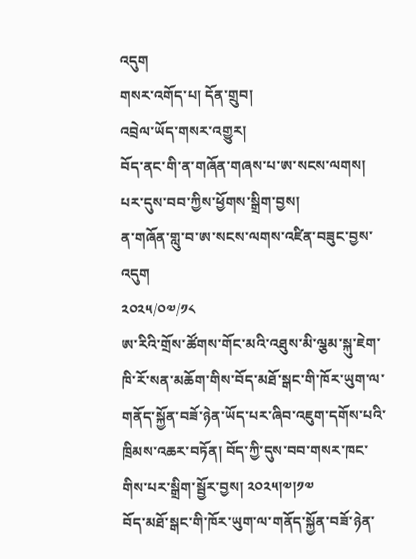འདུག
གསར་འགོད་པ། དོན་གྲུབ།
འབྲེལ་ཡོད་གསར་འགྱུར།
བོད་ནང་གི་ན་གཞོན་གཞས་པ་ཨ་སངས་ལགས། པར་དུས་བབ་ཀྱིས་ཕྱོགས་སྒྲིག་བྱས།
ན་གཞོན་གླུ་བ་ཨ་སངས་ལགས་འཛིན་བཟུང་བྱས་འདུག
༢༠༢༥/༠༧/༡༨
ཨ་རིའི་གྲོས་ཚོགས་གོང་མའི་འཐུས་མི་ལྕམ་སྐུ་ཇེག་ཁི་རོ་སན་མཆོག་གིས་བོད་མཐོ་སྒང་གི་ཁོར་ཡུག་ལ་གནོད་སྐྱོན་བཟོ་ཉེན་ཡོད་པར་ཞིབ་འཇུག་དགོས་པའི་ཁྲིམས་འཆར་བཏོན། བོད་ཀྱི་དུས་བབ་གསར་ཁང་གིས་པར་སྒྲིག་སྦྱོར་བྱས། ༢༠༢༥།༧།༡༧
བོད་མཐོ་སྒང་གི་ཁོར་ཡུག་ལ་གནོད་སྐྱོན་བཟོ་ཉེན་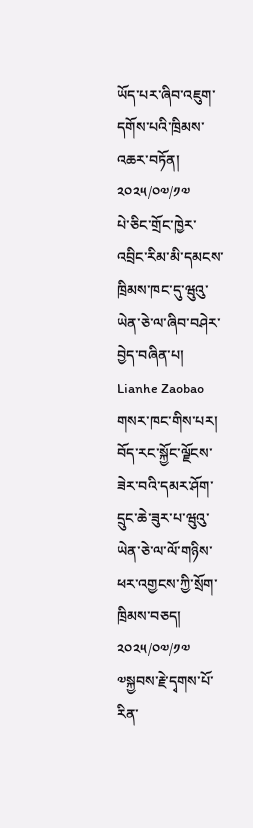ཡོད་པར་ཞིབ་འཇུག་དགོས་པའི་ཁྲིམས་འཆར་བཏོན།
༢༠༢༥/༠༧/༡༧
པེ་ཅིང་གྲོང་ཁྱེར་འབྲིང་རིམ་མི་དམངས་ཁྲིམས་ཁང་དུ་ཝུའུ་ཡེན་ཅེ་ལ་ཞིབ་བཤེར་བྱེད་བཞིན་པ། Lianhe Zaobao གསར་ཁང་གིས་པར།
བོད་རང་སྐྱོང་ལྗོངས་ཟེར་བའི་དམར་ཤོག་དྲུང་ཆེ་ཟུར་པ་ཝུའུ་ཡེན་ཅེ་ལ་ལོ་གཉིས་ཕར་འགྱངས་ཀྱི་སྲོག་ཁྲིམས་བཅད།
༢༠༢༥/༠༧/༡༧
༧སྐྱབས་རྗེ་དྭགས་པོ་རིན་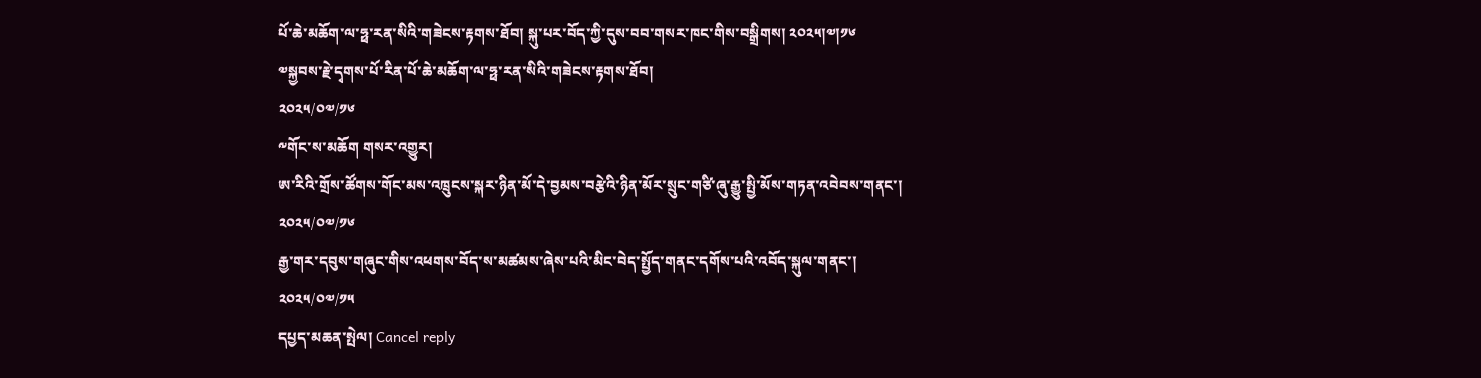པོ་ཆེ་མཆོག་ལ་ཧྥ་རན་སིའི་གཟེངས་རྟགས་ཐོབ། སྐུ་པར་བོད་ཀྱི་དུས་བབ་གསར་ཁང་གིས་བསྒྲིགས། ༢༠༢༥།༧།༡༦
༧སྐྱབས་རྗེ་དྭགས་པོ་རིན་པོ་ཆེ་མཆོག་ལ་ཧྥ་རན་སིའི་གཟེངས་རྟགས་ཐོབ།
༢༠༢༥/༠༧/༡༦
༸གོང་ས་མཆོག གསར་འགྱུར།
ཨ་རིའི་གྲོས་ཚོགས་གོང་མས་འཁྲུངས་སྐར་ཉིན་མོ་དེ་བྱམས་བརྩེའི་ཉིན་མོར་སྲུང་གཙི་ཞུ་རྒྱུ་སྤྱི་མོས་གཏན་འབེབས་གནང་།
༢༠༢༥/༠༧/༡༦
རྒྱ་གར་དབུས་གཞུང་གིས་འཕགས་བོད་ས་མཚམས་ཞེས་པའི་མིང་བེད་སྤྱོད་གནང་དགོས་པའི་འབོད་སྐུལ་གནང་།
༢༠༢༥/༠༧/༡༥
དཔྱད་མཆན་སྤེལ། Cancel reply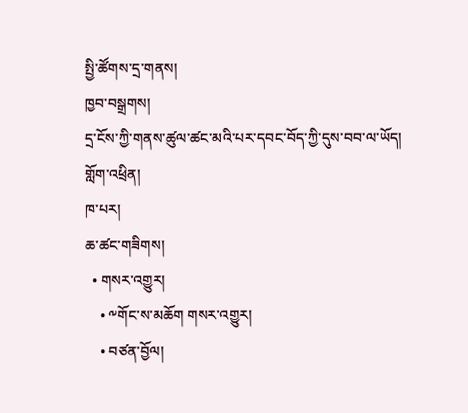སྤྱི་ཚོགས་དྲ་གནས།
ཁྱབ་བསྒྲགས།
དྲ་ངོས་ཀྱི་གནས་ཚུལ་ཚང་མའི་པར་དབང་བོད་ཀྱི་དུས་བབ་ལ་ཡོད།
གློག་འཕྲིན།
ཁ་པར།
ཆ་ཚང་གཟིགས།
  • གསར་འགྱུར།
    • ༸གོང་ས་མཆོག གསར་འགྱུར།
    • བཙན་བྱོལ།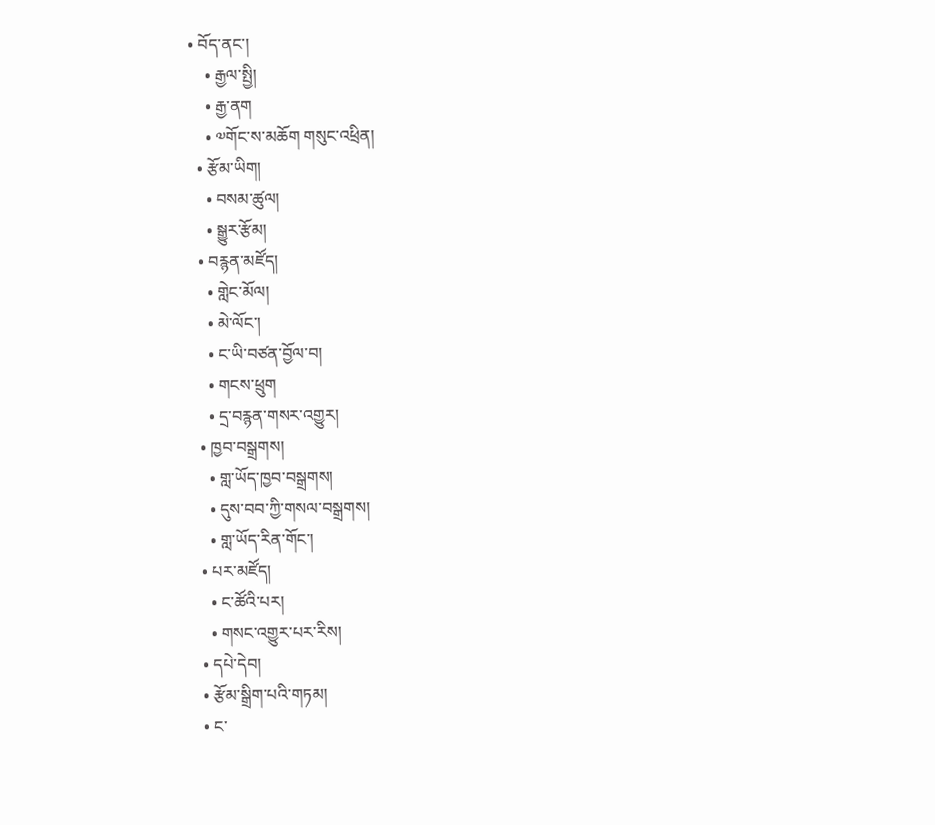• བོད་ནང་།
    • རྒྱལ་སྤྱི།
    • རྒྱ་ནག
    • ༧གོང་ས་མཆོག གསུང་འཕྲིན།
  • རྩོམ་ཡིག།
    • བསམ་ཚུལ།
    • སྒྱུར་རྩོམ།
  • བརྙན་མཛོད།
    • གླེང་མོལ།
    • མེ་ལོང་།
    • ང་ཡི་བཙན་བྱོལ་བ།
    • གངས་ཕྲུག
    • དྲ་བརྙན་གསར་འགྱུར།
  • ཁྱབ་བསྒྲགས།
    • གླ་ཡོད་ཁྱབ་བསྒྲགས།
    • དུས་བབ་ཀྱི་གསལ་བསྒྲགས།
    • གླ་ཡོད་རིན་གོང་།
  • པར་མཛོད།
    • ང་ཚོའི་པར།
    • གསང་འགྱུར་པར་རིས།
  • དཔེ་དེབ།
  • རྩོམ་སྒྲིག་པའི་གཏམ།
  • ང་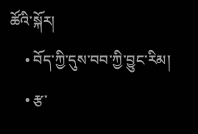ཚོའི་སྐོར།
    • བོད་ཀྱི་དུས་བབ་ཀྱི་བྱུང་རིམ།
    • རྩ་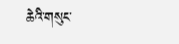ཆེའི་གསུང་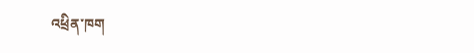འཕྲིན་ཁག